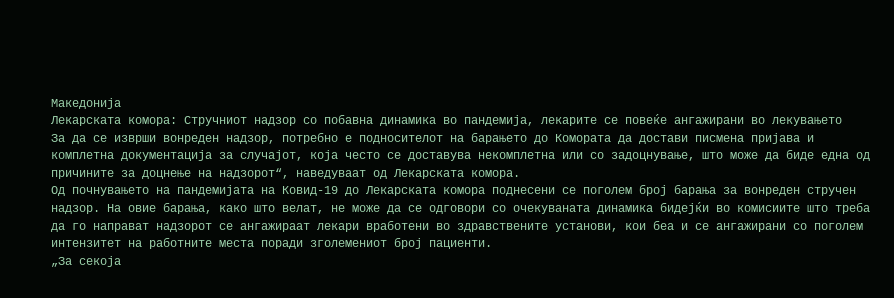Македонија
Лекарската комора: Стручниот надзор со побавна динамика во пандемија, лекарите се повеќе ангажирани во лекувањето
За да се изврши вонреден надзор, потребно е подносителот на барањето до Комората да достави писмена пријава и комплетна документација за случајот, која често се доставува некомплетна или со задоцнување, што може да биде една од причините за доцнење на надзорот“, наведуваат од Лекарската комора.
Од почнувањето на пандемијата на Ковид-19 до Лекарската комора поднесени се поголем број барања за вонреден стручен надзор. На овие барања, како што велат, не може да се одговори со очекуваната динамика бидејќи во комисиите што треба да го направат надзорот се ангажираат лекари вработени во здравствените установи, кои беа и се ангажирани со поголем интензитет на работните места поради зголемениот број пациенти.
„За секоја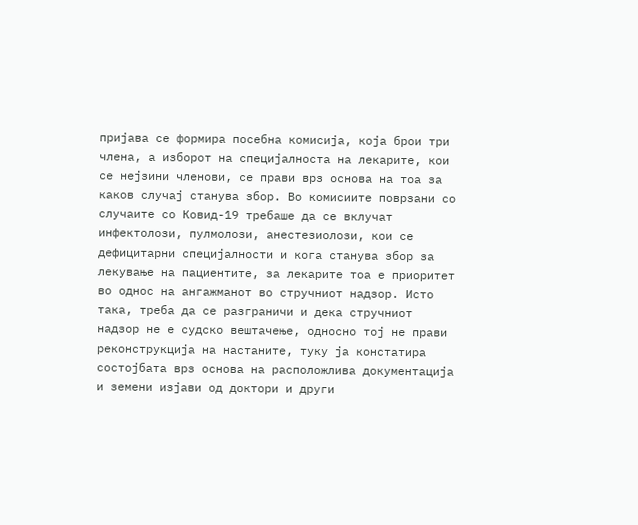пријава се формира посебна комисија, која брои три члена, а изборот на специјалноста на лекарите, кои се нејзини членови, се прави врз основа на тоа за каков случај станува збор. Во комисиите поврзани со случаите со Ковид-19 требаше да се вклучат инфектолози, пулмолози, анестезиолози, кои се дефицитарни специјалности и кога станува збор за лекување на пациентите, за лекарите тоа е приоритет во однос на ангажманот во стручниот надзор. Исто така, треба да се разграничи и дека стручниот надзор не е судско вештачење, односно тој не прави реконструкција на настаните, туку ја констатира состојбата врз основа на расположлива документација и земени изјави од доктори и други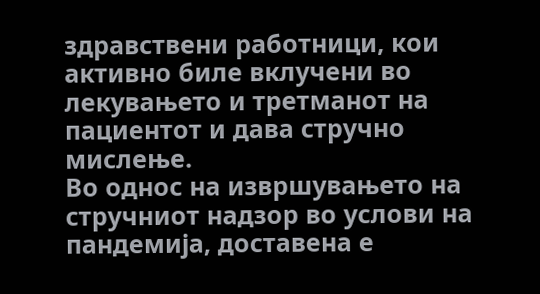здравствени работници, кои активно биле вклучени во лекувањето и третманот на пациентот и дава стручно мислење.
Во однос на извршувањето на стручниот надзор во услови на пандемија, доставена е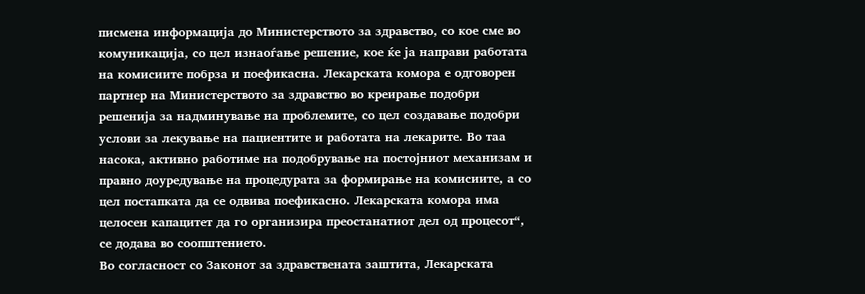писмена информација до Министерството за здравство, со кое сме во комуникација, со цел изнаоѓање решение, кое ќе ја направи работата на комисиите побрза и поефикасна. Лекарската комора е одговорен партнер на Министерството за здравство во креирање подобри решенија за надминување на проблемите, со цел создавање подобри услови за лекување на пациентите и работата на лекарите. Во таа насока, активно работиме на подобрување на постојниот механизам и правно доуредување на процедурата за формирање на комисиите, а со цел постапката да се одвива поефикасно. Лекарската комора има целосен капацитет да го организира преостанатиот дел од процесот“, се додава во соопштението.
Во согласност со Законот за здравствената заштита, Лекарската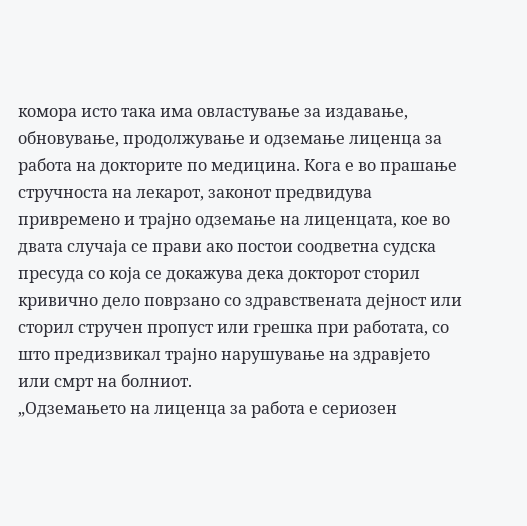комора исто така има овластување за издавање, обновување, продолжување и одземање лиценца за работа на докторите по медицина. Кога е во прашање стручноста на лекарот, законот предвидува привремено и трајно одземање на лиценцата, кое во двата случаја се прави ако постои соодветна судска пресуда со која се докажува дека докторот сторил кривично дело поврзано со здравствената дејност или сторил стручен пропуст или грешка при работата, со што предизвикал трајно нарушување на здравјето или смрт на болниот.
„Одземањето на лиценца за работа е сериозен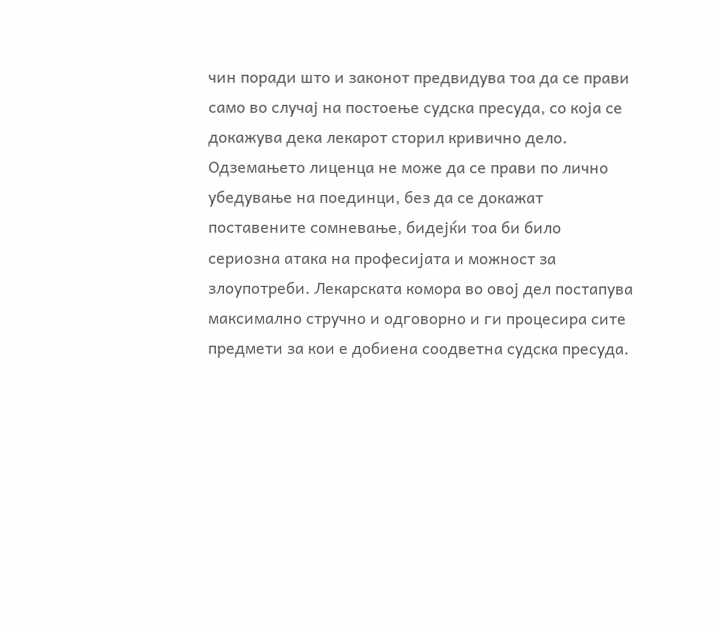чин поради што и законот предвидува тоа да се прави само во случај на постоење судска пресуда, со која се докажува дека лекарот сторил кривично дело. Одземањето лиценца не може да се прави по лично убедување на поединци, без да се докажат поставените сомневање, бидејќи тоа би било сериозна атака на професијата и можност за злоупотреби. Лекарската комора во овој дел постапува максимално стручно и одговорно и ги процесира сите предмети за кои е добиена соодветна судска пресуда.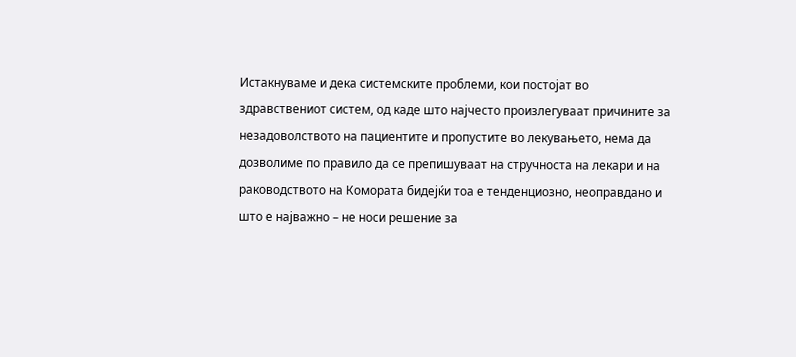Истакнуваме и дека системските проблеми, кои постојат во здравствениот систем, од каде што најчесто произлегуваат причините за незадоволството на пациентите и пропустите во лекувањето, нема да дозволиме по правило да се препишуваат на стручноста на лекари и на раководството на Комората бидејќи тоа е тенденциозно, неоправдано и што е најважно – не носи решение за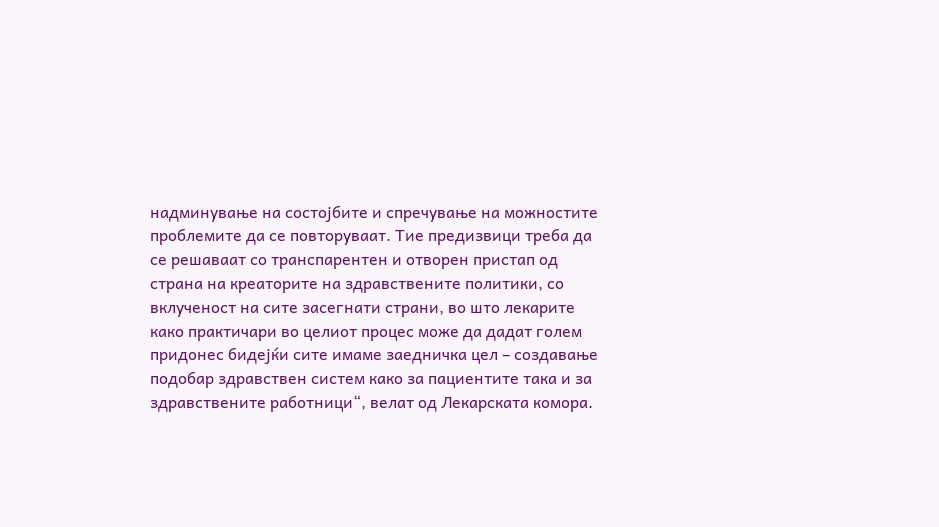надминување на состојбите и спречување на можностите проблемите да се повторуваат. Тие предизвици треба да се решаваат со транспарентен и отворен пристап од страна на креаторите на здравствените политики, со вклученост на сите засегнати страни, во што лекарите како практичари во целиот процес може да дадат голем придонес бидејќи сите имаме заедничка цел – создавање подобар здравствен систем како за пациентите така и за здравствените работници“, велат од Лекарската комора.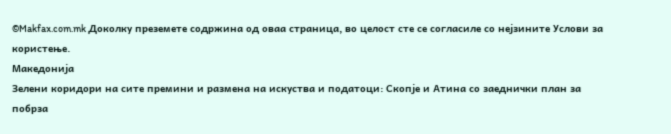©Makfax.com.mk Доколку преземете содржина од оваа страница, во целост сте се согласиле со нејзините Услови за користење.
Македонија
Зелени коридори на сите премини и размена на искуства и податоци: Скопје и Атина со заеднички план за побрза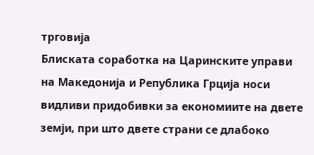трговија
Блиската соработка на Царинските управи на Македонија и Република Грција носи видливи придобивки за економиите на двете земји, при што двете страни се длабоко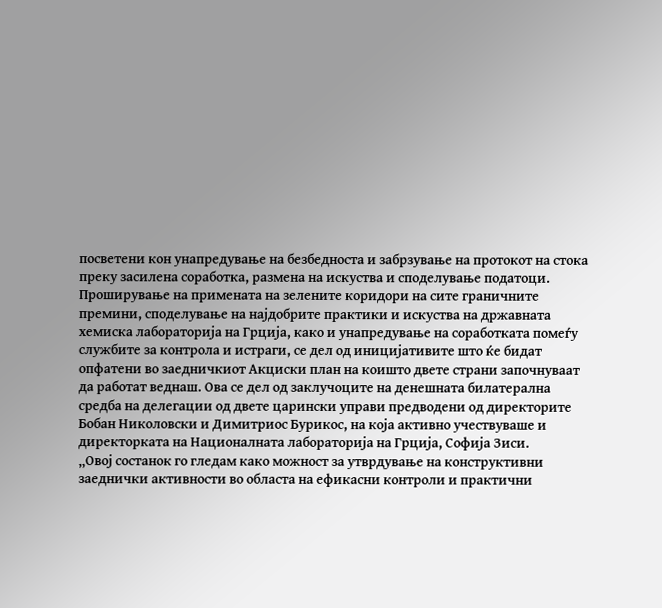посветени кон унапредување на безбедноста и забрзување на протокот на стока преку засилена соработка, размена на искуства и споделување податоци.
Проширување на примената на зелените коридори на сите граничните премини, споделување на најдобрите практики и искуства на државната хемиска лабораторија на Грција, како и унапредување на соработката помеѓу службите за контрола и истраги, се дел од иницијативите што ќе бидат опфатени во заедничкиот Акциски план на коишто двете страни започнуваат да работат веднаш. Ова се дел од заклучоците на денешната билатерална средба на делегации од двете царински управи предводени од директорите Бобан Николовски и Димитриос Бурикос, на која активно учествуваше и директорката на Националната лабораторија на Грција, Софија Зиси.
„Овој состанок го гледам како можност за утврдување на конструктивни заеднички активности во областа на ефикасни контроли и практични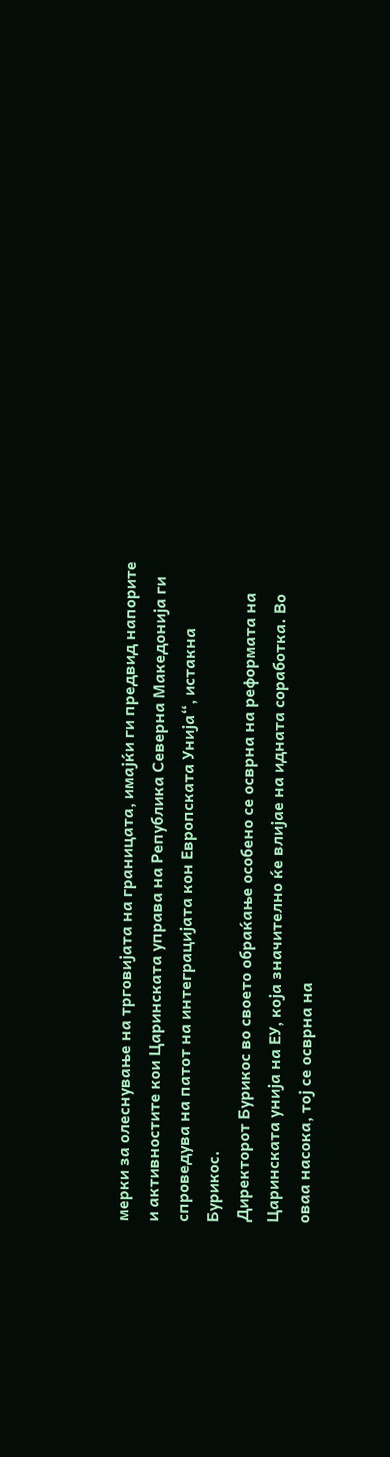мерки за олеснување на трговијата на границата, имајќи ги предвид напорите и активностите кои Царинската управа на Република Северна Македонија ги спроведува на патот на интеграцијата кон Европската Унија“, истакна Бурикос.
Директорот Бурикос во своето обраќање особено се осврна на реформата на Царинската унија на ЕУ, која значително ќе влијае на идната соработка. Во оваа насока, тој се осврна на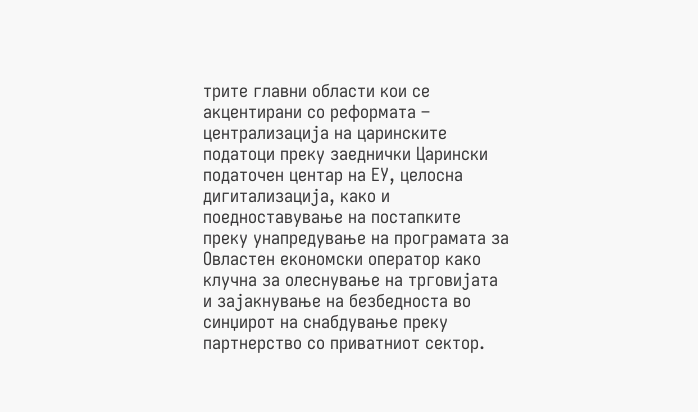трите главни области кои се акцентирани со реформата – централизација на царинските податоци преку заеднички Царински податочен центар на ЕУ, целосна дигитализација, како и поедноставување на постапките преку унапредување на програмата за Овластен економски оператор како клучна за олеснување на трговијата и зајакнување на безбедноста во синџирот на снабдување преку партнерство со приватниот сектор.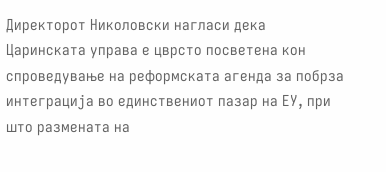Директорот Николовски нагласи дека Царинската управа е цврсто посветена кон спроведување на реформската агенда за побрза интеграција во единствениот пазар на ЕУ, при што размената на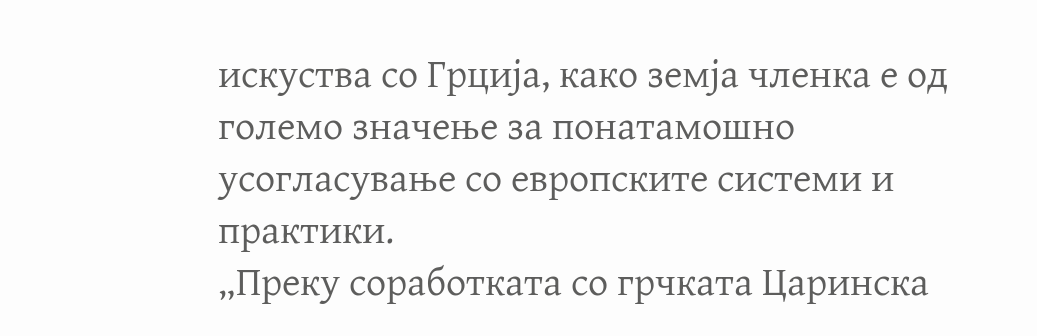искуства со Грција, како земја членка е од големо значење за понатамошно усогласување со европските системи и практики.
„Преку соработката со грчката Царинска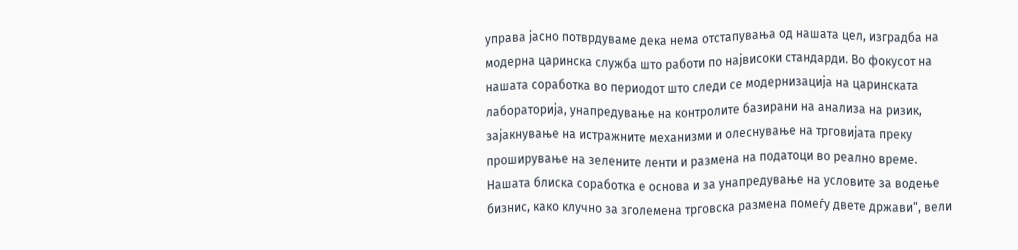управа јасно потврдуваме дека нема отстапувања од нашата цел, изградба на модерна царинска служба што работи по највисоки стандарди. Во фокусот на нашата соработка во периодот што следи се модернизација на царинската лабораторија, унапредување на контролите базирани на анализа на ризик, зајакнување на истражните механизми и олеснување на трговијата преку проширување на зелените ленти и размена на податоци во реално време. Нашата блиска соработка е основа и за унапредување на условите за водење бизнис, како клучно за зголемена трговска размена помеѓу двете држави“, вели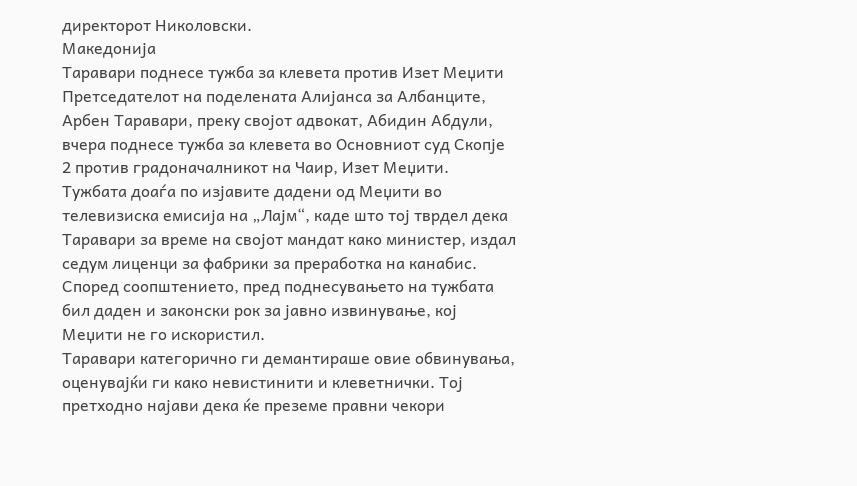директорот Николовски.
Македонија
Таравари поднесе тужба за клевета против Изет Меџити
Претседателот на поделената Алијанса за Албанците, Арбен Таравари, преку својот адвокат, Aбидин Абдули, вчера поднесе тужба за клевета во Основниот суд Скопје 2 против градоначалникот на Чаир, Изет Меџити.
Тужбата доаѓа по изјавите дадени од Меџити во телевизиска емисија на „Лајм“, каде што тој тврдел дека Таравари за време на својот мандат како министер, издал седум лиценци за фабрики за преработка на канабис.
Според соопштението, пред поднесувањето на тужбата бил даден и законски рок за јавно извинување, кој Меџити не го искористил.
Таравари категорично ги демантираше овие обвинувања, оценувајќи ги како невистинити и клеветнички. Тој претходно најави дека ќе преземе правни чекори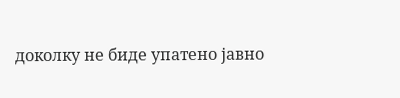доколку не биде упатено јавно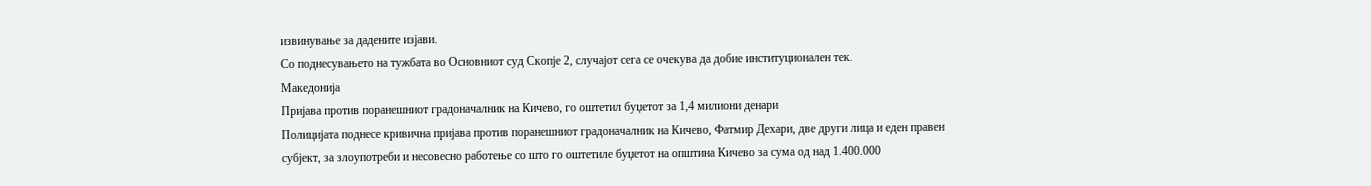извинување за дадените изјави.
Со поднесувањето на тужбата во Основниот суд Скопје 2, случајот сега се очекува да добие институционален тек.
Македонија
Пријава против поранешниот градоначалник на Кичево, го оштетил буџетот за 1,4 милиони денари
Полицијата поднесе кривична пријава против поранешниот градоначалник на Кичево, Фатмир Дехари, две други лица и еден правен субјект, за злоупотреби и несовесно работење со што го оштетиле буџетот на општина Кичево за сума од над 1.400.000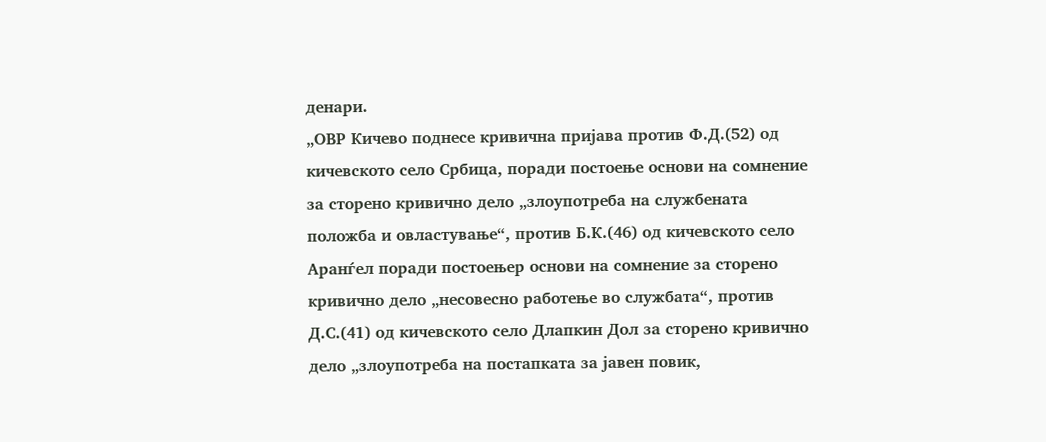денари.
„ОВР Кичево поднесе кривична пријава против Ф.Д.(52) од кичевското село Србица, поради постоење основи на сомнение за сторено кривично дело „злоупотреба на службената положба и овластување“, против Б.К.(46) од кичевското село Аранѓел поради постоењер основи на сомнение за сторено кривично дело „несовесно работење во службата“, против Д.С.(41) од кичевското село Длапкин Дол за сторено кривично дело „злоупотреба на постапката за јавен повик,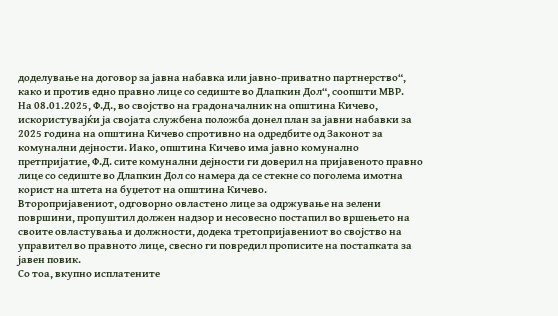доделување на договор за јавна набавка или јавно-приватно партнерство“, како и против едно правно лице со седиште во Длапкин Дол“, соопшти МВР.
На 08.01.2025, Ф.Д., во својство на градоначалник на општина Кичево, искористувајќи ја својата службена положба донел план за јавни набавки за 2025 година на општина Кичево спротивно на одредбите од Законот за комунални дејности. Иако, општина Кичево има јавно комунално претпријатие, Ф.Д. сите комунални дејности ги доверил на пријавеното правно лице со седиште во Длапкин Дол со намера да се стекне со поголема имотна корист на штета на буџетот на општина Кичево.
Второпријавениот, одговорно овластено лице за одржување на зелени површини, пропуштил должен надзор и несовесно постапил во вршењето на своите овластувања и должности, додека третопријавениот во својство на управител во правното лице, свесно ги повредил прописите на постапката за јавен повик.
Со тоа, вкупно исплатените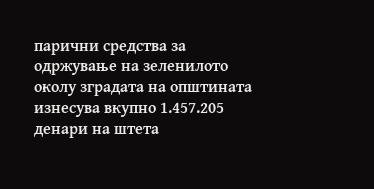парични средства за одржување на зеленилото околу зградата на општината изнесува вкупно 1.457.205 денари на штета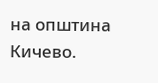на општина Кичево.